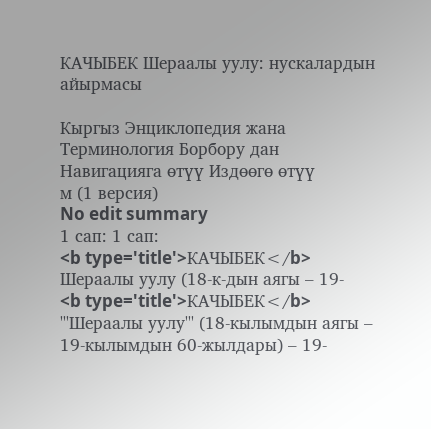КАЧЫБЕК Шераалы уулу: нускалардын айырмасы

Кыргыз Энциклопедия жана Терминология Борбору дан
Навигацияга өтүү Издөөгө өтүү
м (1 версия)
No edit summary
1 сап: 1 сап:
<b type='title'>КАЧЫБЕК</b> Шераалы уулу (18-к-дын аягы – 19-
<b type='title'>КАЧЫБЕК</b> '''Шераалы уулу''' (18-кылымдын аягы – 19-кылымдын 60-жылдары) – 19-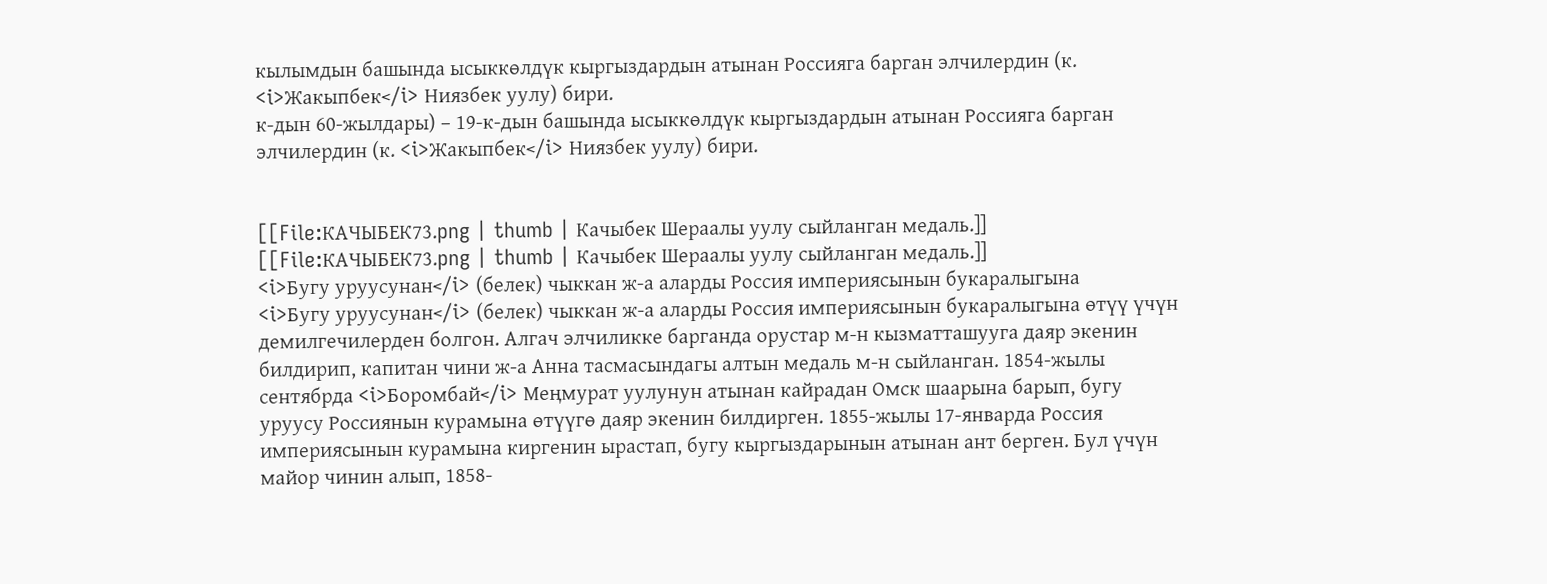кылымдын башында ысыккөлдүк кыргыздардын атынан Россияга барган элчилердин (к. <i>Жакыпбек</i> Ниязбек уулу) бири.
к-дын 60-жылдары) – 19-к-дын башында ысыккөлдүк кыргыздардын атынан Россияга барган элчилердин (к. <i>Жакыпбек</i> Ниязбек уулу) бири.


[[File:КАЧЫБЕК73.png | thumb | Качыбек Шераалы уулу сыйланган медаль.]]
[[File:КАЧЫБЕК73.png | thumb | Качыбек Шераалы уулу сыйланган медаль.]]
<i>Бугу уруусунан</i> (белек) чыккан ж-а аларды Россия империясынын букаралыгына
<i>Бугу уруусунан</i> (белек) чыккан ж-а аларды Россия империясынын букаралыгына өтүү үчүн демилгечилерден болгон. Алгач элчиликке барганда орустар м-н кызматташууга даяр экенин билдирип, капитан чини ж-а Анна тасмасындагы алтын медаль м-н сыйланган. 1854-жылы сентябрда <i>Боромбай</i> Меңмурат уулунун атынан кайрадан Омск шаарына барып, бугу уруусу Россиянын курамына өтүүгө даяр экенин билдирген. 1855-жылы 17-январда Россия империясынын курамына киргенин ырастап, бугу кыргыздарынын атынан ант берген. Бул үчүн майор чинин алып, 1858-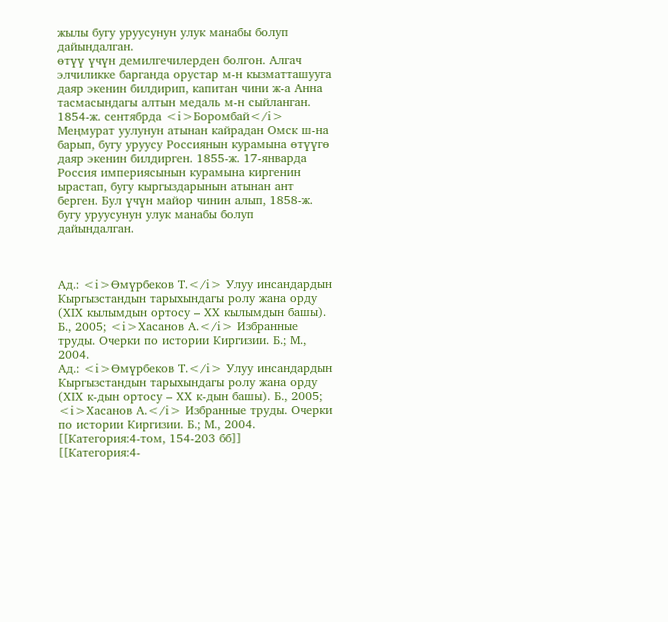жылы бугу уруусунун улук манабы болуп дайындалган.
өтүү үчүн демилгечилерден болгон. Алгач элчиликке барганда орустар м-н кызматташууга даяр экенин билдирип, капитан чини ж-а Анна тасмасындагы алтын медаль м-н сыйланган. 1854-ж. сентябрда <i>Боромбай</i> Меңмурат уулунун атынан кайрадан Омск ш-на барып, бугу уруусу Россиянын курамына өтүүгө даяр экенин билдирген. 1855-ж. 17-январда Россия империясынын курамына киргенин ырастап, бугу кыргыздарынын атынан ант берген. Бул үчүн майор чинин алып, 1858-ж. бугу уруусунун улук манабы болуп дайындалган.



Ад.: <i>Өмүрбеков Т.</i> Улуу инсандардын Кыргызстандын тарыхындагы ролу жана орду (XIX кылымдын ортосу – XX кылымдын башы). Б., 2005; <i>Хасанов А.</i> Избранные труды. Очерки по истории Киргизии. Б.; М., 2004.
Ад.: <i>Өмүрбеков Т.</i> Улуу инсандардын Кыргызстандын тарыхындагы ролу жана орду (XIX к-дын ортосу – XX к-дын башы). Б., 2005; <i>Хасанов А.</i> Избранные труды. Очерки по истории Киргизии. Б.; М., 2004.
[[Категория:4-том, 154-203 бб]]
[[Категория:4-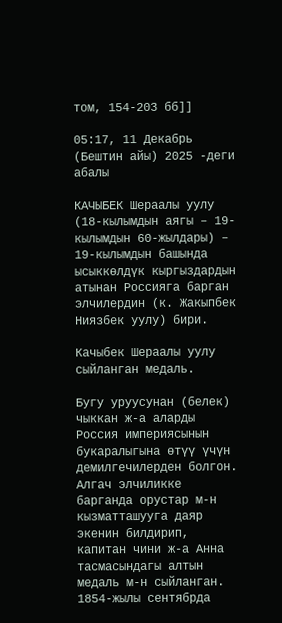том, 154-203 бб]]

05:17, 11 Декабрь (Бештин айы) 2025 -деги абалы

КАЧЫБЕК Шераалы уулу (18-кылымдын аягы – 19-кылымдын 60-жылдары) – 19-кылымдын башында ысыккөлдүк кыргыздардын атынан Россияга барган элчилердин (к. Жакыпбек Ниязбек уулу) бири.

Качыбек Шераалы уулу сыйланган медаль.

Бугу уруусунан (белек) чыккан ж-а аларды Россия империясынын букаралыгына өтүү үчүн демилгечилерден болгон. Алгач элчиликке барганда орустар м-н кызматташууга даяр экенин билдирип, капитан чини ж-а Анна тасмасындагы алтын медаль м-н сыйланган. 1854-жылы сентябрда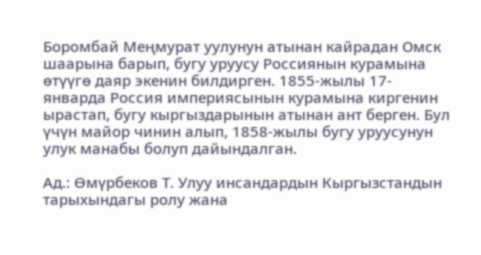Боромбай Меңмурат уулунун атынан кайрадан Омск шаарына барып, бугу уруусу Россиянын курамына өтүүгө даяр экенин билдирген. 1855-жылы 17-январда Россия империясынын курамына киргенин ырастап, бугу кыргыздарынын атынан ант берген. Бул үчүн майор чинин алып, 1858-жылы бугу уруусунун улук манабы болуп дайындалган.

Ад.: Өмүрбеков Т. Улуу инсандардын Кыргызстандын тарыхындагы ролу жана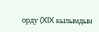орду (XIX кылымдын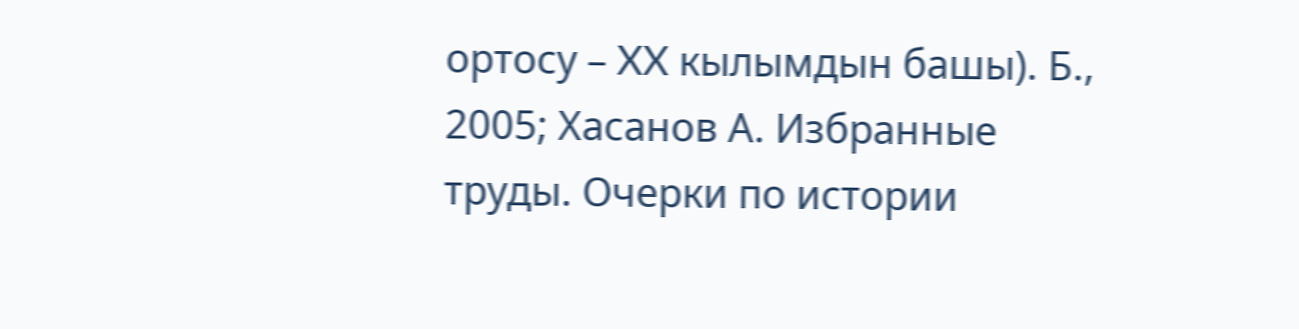ортосу – XX кылымдын башы). Б., 2005; Хасанов А. Избранные труды. Очерки по истории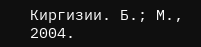Киргизии. Б.; М., 2004.